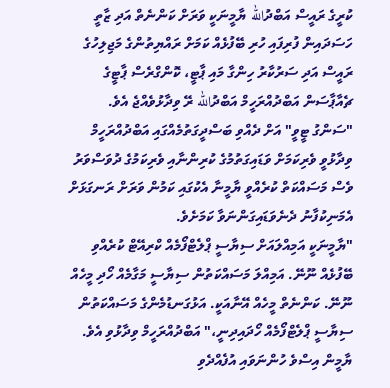ކުރީގެ ރައީސް އަބްދުالله ޔާމީނަކީ ވަރަށް ކަންނެތް އަދި ޒާތީ ހަސަދައިން ފުރިފައި ހުރި ބޭފުޅެއް ކަމަށް ރައްޔިތުންގެ މަޖިލިހުގެ ރައީސް އަދި ސަރުކާރު ހިންގާ މައި ޕާޓީ، ކޮންގްރެސް ޕާޓީގެ ޗެއާޕާސަން އަބްދުއްރަހީމް އަބްދުالله ރޭ ވިދާޅުވެއްޖެ އެވެ.
"ސަންގު ޓީވީ" އަށް ދެއްވި ބަސްދީގަތުމެއްގައި އަބްދުއްރަހީމް ވިދާޅުވީ ވެރިކަމަށް ވަޑައިގަތުމުގެ ކުރިންނާއި ވެރިކަމުގެ ދުވަސްވަރު ވެސް މަސައްކަތް ކުރެއްވީ ޔާމީނާ އެކުގައި ކަމުން ވަރަށް ރަނގަޅަށް އެމަނިކުފާނު ދެނެވަޑައިގަންނަވާ ކަމަށެވެ.
"ޔާމީނަކީ އަމިއްލައަށް ސިޔާސީ ޕްލެޓްފޯމެއް ކްރިއޭޓް ކުރެއްވި ބޭފުޅެއް ނޫނޭ. އަމިއްލަ މަސައްކަތުން ސިޔާސީ މަގާމެއް ހޯދި މީހެއް ނޫނޭ. ކަންނެތް މީހެއް އޭނާއަކީ. އަޅުގަނޑުމެންގެ މަސައްކަތުން ސިޔާސީ ޕްލެޓްފޯމެއް ހޯދައިދިނީ،" އަބްދުއްރަހީމް ވިދާޅުވި އެވެ.
ޔާމީން އިސްވެ ހުންނަވައި އުފެއްދެވި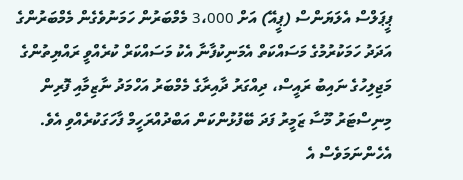ޕީޕަލްސް އެލަޔަންސް (ޕީއޭ) އަށް 3،000 މެމްބަރުން ހަމަނުވެގެން މެމްބަރުންގެ އަދަދު ހަމަކުރުމުގެ މަސައްކަތް އެމަނިކުފާނާ އެކު މަސައްކަރް ކުރެއްވީ ރައްޔިތުންގެ މަޖިލިހުގެ ނައިބު ރައީސް، ދިއްގަރު ދާއިރާގެ މެމްބަރު އަހްމަދު ނާޒިމާއި ފޮރިން މިނިސްޓަރު މޫސާ ޒަމީރު ފަދަ ބޭފުޅުންކަން އަބްދުއްރަހީމް ފާހަގަކުރެއްވި އެވެ. އެހެންނަމަވެސް އެ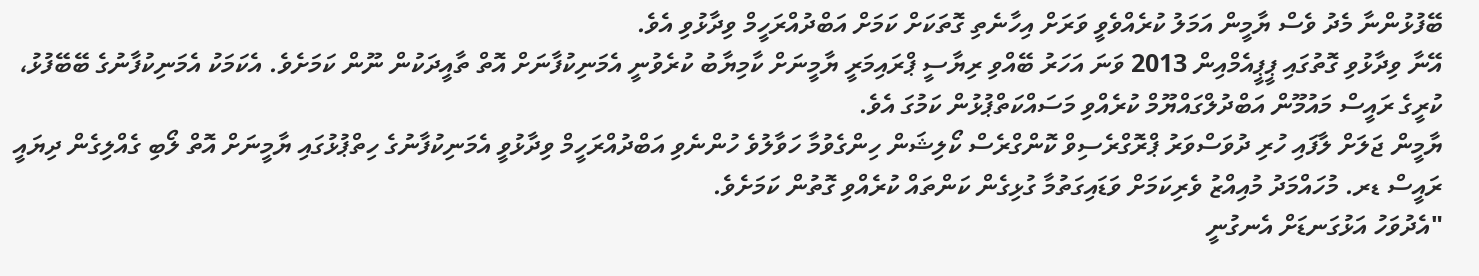ބޭފުޅުންނާ މެދު ވެސް ޔާމީން އަމަލު ކުރެއްވެވީ ވަރަށް އިހާނެތި ގޮތަކަށް ކަމަށް އަބްދުއްރަހީމް ވިދާޅުވި އެވެ.
އޭނާ ވިދާޅުވި ގޮތުގައި ޕީޕީއެމްއިން 2013 ވަނަ އަހަރު ބޭއްވި ރިޔާސީ ޕްރައިމަރީ ޔާމީނަށް ކާމިޔާބު ކުރެވުނީ އެމަނިކުފާނަށް އޮތް ތާއީދަކުން ނޫން ކަމަށެވެ. އެކަމަކު އެމަނިކުފާނުގެ ބޭބޭފުޅު، ކުރީގެ ރައީސް މައުމޫން އަބްދުލްގައްޔޫމް ކުރެއްވި މަސައްކަތްޕުޅުން ކަމުގަ އެވެ.
ޔާމީން ޖަލަށް ލާފައި ހުރި ދުވަސްވަރު ޕްރޮގްރެސިވް ކޮންގްރެސް ކޯލިޝަން ހިންގެވުމާ ހަވާލުވެ ހުންނެވި އަބްދުއްރަހީމް ވިދާޅުވީ އެމަނިކުފާނުގެ ހިތްޕުޅުގައި ޔާމީނަށް އޮތް ލޯބި ގެއްލިގެން ދިޔައީ ރައީސް ޑރ. މުހައްމަދު މުއިއްޒު ވެރިކަމަށް ވަޑައިގަތުމާ ގުޅިގެން ކަންތައް ކުރެއްވި ގޮތުން ކަމަށެވެ.
"އެދުވަހު އަޅުގަނޑަށް އެނގުނީ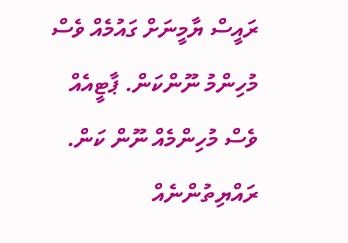ރައީސް ޔާމީނަށް ގައުމެއް ވެސް މުހިންމު ނޫންކަން. ޕާޓީއެއް ވެސް މުހިންމެއް ނޫން ކަން. ރައްޔިތުންނެއް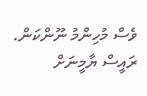ވެސް މުހިންމު ނޫންކަން. ރައީސް ޔާމީނަށް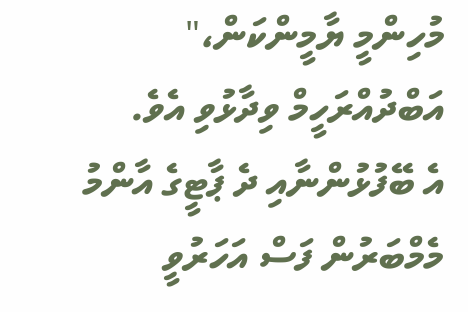މުހިންމީ ޔާމީންކަން،" އަބްދުއްރަހީމް ވިދާޅުވި އެވެ.
އެ ބޭފުޅުންނާއި ދެ ޕާޓީގެ އާންމު މެމްބަރުން ފަސް އަހަރުވީ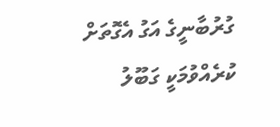ގުރުބާނީގެ އަގު އެގޮތަށް ކުރެއްވުމަކީ ގަބޫލު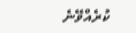ކުރެއްވޭނެ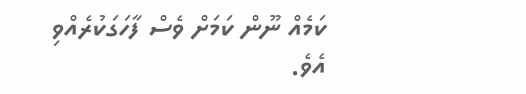ކަމެއް ނޫން ކަމަށް ވެސް ފާހަގަކުރެއްވި އެވެ.